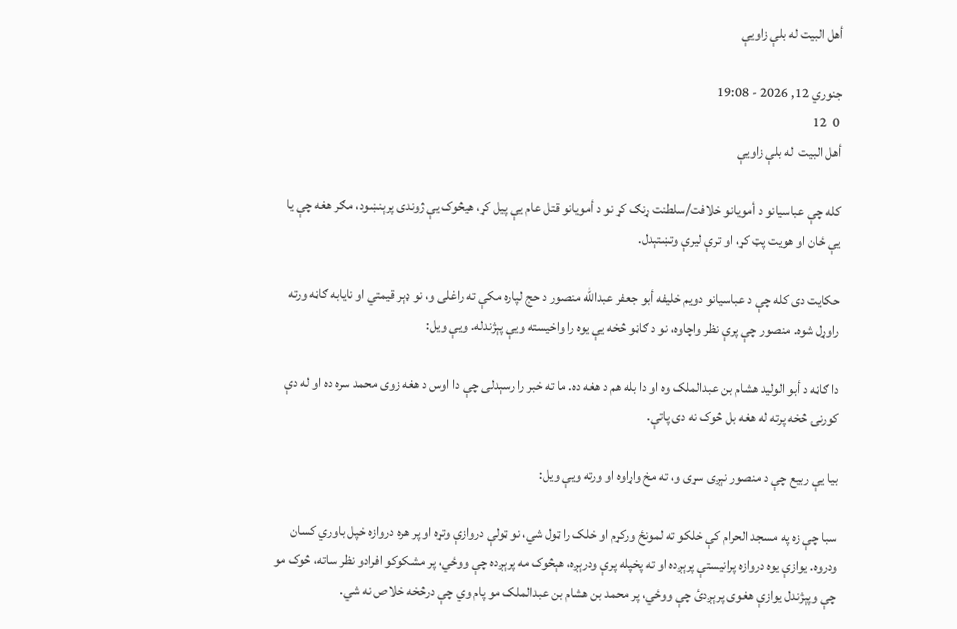أهل البيت له بلې زاويې

جنوري 12, 2026 - 19:08
 0  12
أهل البيت  له بلې زاويې

کله چې عباسيانو د أمويانو خلافت/سلطنت ړنګ کړ نو د أمويانو قتل عام يې پيل کړ، هيڅوک يې ژوندی پرېنښود، مګر هغه چې يا يې ځان او هويت پټ کړ، او ترې ليرې وتښتېدل.

حکايت دی کله چې د عباسيانو دويم خليفه أبو جعفر عبدالله منصور د حج لپاره مکې ته راغلی و، نو ډېر قیمتي او نايابه ګاڼه ورته راوړل شوه. منصور چې پرې نظر واچاوه، نو د ګاڼو څخه يې يوه را واخيسته ویې پېژندله. ویې ویل:

دا ګاڼه د أبو الوليد هشام بن عبدالملک وه او دا بله هم د هغه ده. ما ته خبر را رسېدلی چې دا اوس د هغه زوی محمد سره ده او له دې کورنۍ څخه پرته له هغه بل څوک نه دی پاتې.

بیا یې ربیع چې د منصور نېږی سړی و، ته مخ واړاوه او ورته ویې ویل:

سبا چې زه په مسجد الحرام کې خلکو ته لمونځ ورکړم او خلک را ټول شي، نو ټولې دروازې وتړه او پر هره دروازه خپل باوري کسان ودروه. یوازې یوه دروازه پرانيستې پرېږده او ته پخپله پرې ودرېږه، هېڅوک مه پرېږده چې ووځي، پر مشکوکو افرادو نظر ساته، څوک مو چې وپېژندل يوازې هغوی پرېږدئ چې ووځي، پر محمد بن هشام بن عبدالملک مو پام وي چې درڅخه خلاص نه شي.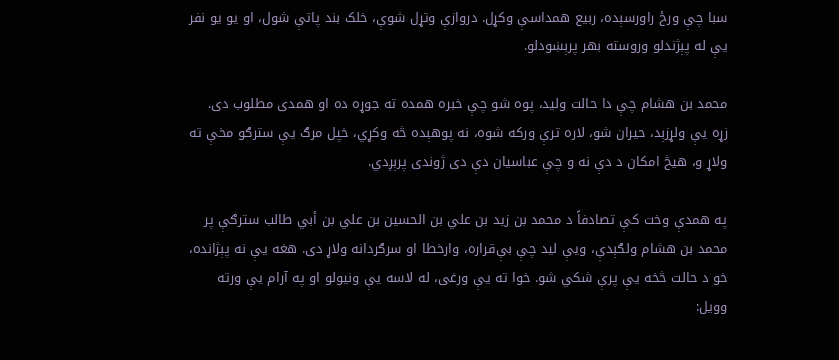سبا چې ورځ راورسېده، ربیع همداسې وکړل. دروازې وتړل شوې، خلک بند پاتې شول، او يو يو نفر یې له پېژندلو وروسته بهر پرېښودلو.

محمد بن هشام چې دا حالت ولید، پوه شو چې خبره همده ته جوړه ده او همدی مطلوب دی. زړه یې ولړزېد، حیران شو، لاره ترې ورکه شوه، نه پوهېده څه وکړي، خپل مرګ يې سترګو مخې ته ولاړ و، هيڅ امکان د دې نه و چې عباسيان دې دی ژوندی پرېږدي.

په همدې وخت کې تصادفاً د محمد بن زید بن علي بن الحسین بن علي بن أبي طالب سترګې پر محمد بن هشام ولګېدې، ویې لید چې بې‌قراره، وارخطا او سرګردانه ولاړ دی. هغه یې نه پېژانده، خو د حالت څخه يې پرې شکي شو. خوا ته یې ورغی، له لاسه يې ونيولو او په آرام يې ورته وویل: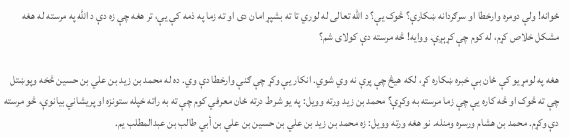ځوانه! ولې دومره وارخطا او سرګردانه ښکارې؟ څوک یې؟ د الله تعالی له لوري تا ته بشپړ امان دی او ته زما په ذمه کې یې، تر هغه چې زه دې د الله په مرسته له هغه مشکل خلاص کړم، له کوم چې کړېږې. ووايه! څه مرسته دې کولای شم؟

هغه په لومړيو کې ځان بې خبره ښکاره کړ، لکه هيڅ چې پرې نه وي شوي. انکار يې وکړ چې ګنې وارخطا دې وي. ده له محمد بن زيد بن علي بن حسين څخه وپوښتل چې ته څوک او څه کاره يې چې زما مرسته به وکړې؟ محمد بن زيد ورته وويل: په يو شرط درته ځان معرفي کوم چې ته به راته خپله ستونزه او پريشاني بيانوې، څو مرسته دې وکړم. محمد بن هشام ورسره ومنله. نو هغه ورته وويل: زه محمد بن زيد بن علي بن حسين بن علي بن أبي طالب بن عبدالمطلب یم.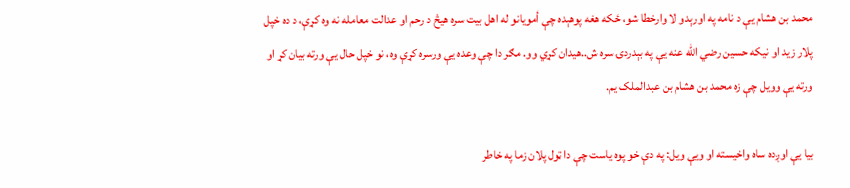محمد بن هشام یې د نامه په اورېدو لا وارخطا شو، ځکه هغه پوهېده چې أمويانو له اهل بيت سره هيڅ د رحم او عدالت معامله نه وه کړې، د ده خپل پلار زيد او نيکه حسين رضي الله عنه يې په بېدردۍ سره ش..هيدان کړي وو. مګر دا چې وعده يې ورسره کړې وه، نو خپل حال يې ورته بيان کړ او ورته يې وويل چې زه محمد بن هشام بن عبدالملک یم.

بيا يې اوږده ساه واخيسته او ويې ويل: په دې خو پوه ياست چې دا ټول پلان زما په خاطر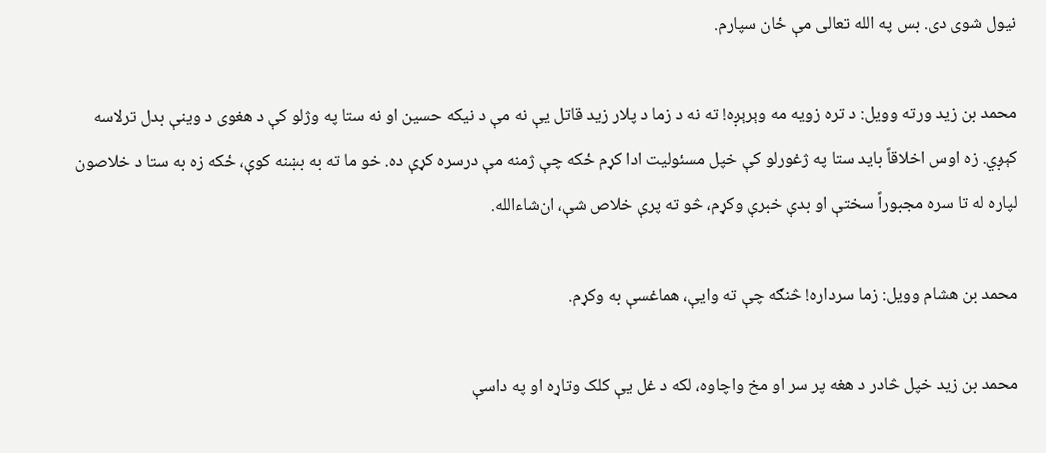نيول شوی دی. بس په الله تعالی مې ځان سپارم.

محمد بن زید ورته وویل: د تره زويه مه وېرېږه! ته نه د زما د پلار زید قاتل یې نه مې د نيکه حسين او نه ستا په وژلو کې د هغوی د وینې بدل ترلاسه کېږي. زه اوس اخلاقاً بايد ستا په ژغورلو کې خپل مسئوليت ادا کړم ځکه چې ژمنه مې درسره کړې ده. خو ما ته به بښنه کوې، ځکه زه به ستا د خلاصون لپاره له تا سره مجبوراً سختې او بدې خبرې وکړم، څو ته پرې خلاص شې، ان‌شاءالله.

محمد بن هشام وویل: زما سرداره! څنګه چې ته وایې، هماغسې به وکړم.

محمد بن زید خپل څادر د هغه پر سر او مخ واچاوه، لکه د غل يې کلک وتاړه او په داسې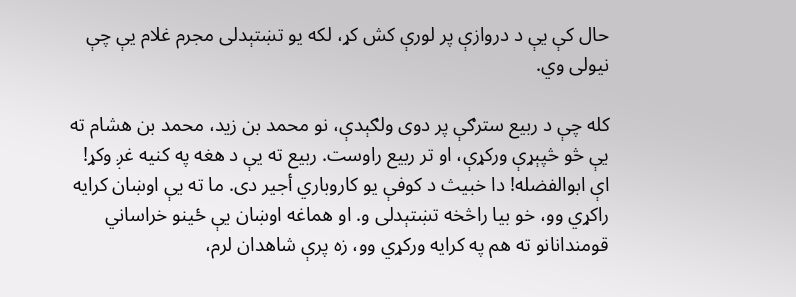حال کې یې د دروازې پر لورې کش کړ، لکه یو تښتېدلی مجرم غلام يې چې نيولی وي.

کله چې د ربیع سترګې پر دوی ولګېدې، نو محمد بن زيد، محمد بن هشام ته   يې څو څپېړې ورکړې، او تر ربيع راوست. ربيع ته يې د هغه په کنيه غږ وکړ! اې ابوالفضله! دا خبیث د کوفې یو کاروباري أجير دی. ما ته یې اوښان کرایه راکړي وو، خو بيا راڅخه تښتېدلی و. او هماغه اوښان يې ځینو خراساني قومندانانو ته هم په کرایه ورکړي وو، زه پرې شاهدان لرم،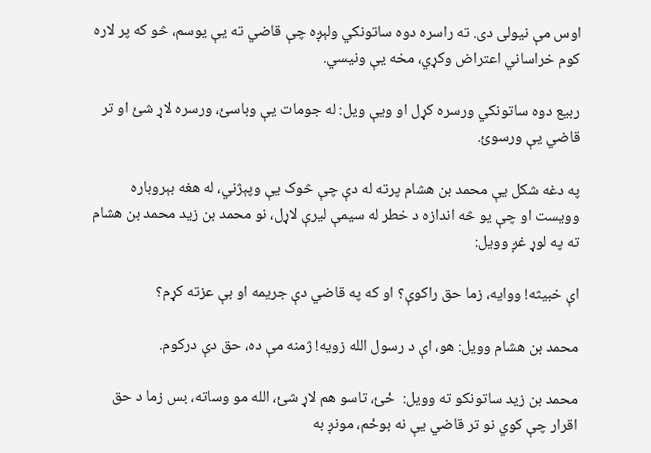اوس مې نيولی دی. ته راسره دوه ساتونکي ولېږه چې قاضي ته یې یوسم، څو که پر لاره کوم خراساني اعتراض وکړي، مخه یې ونیسي.

ربیع دوه ساتونکي ورسره کړل او ویې ویل: له جومات یې وباسئ، ورسره لاړ شئ او تر قاضي يې ورسوئ.

په دغه شکل يې محمد بن هشام پرته له دې چې څوک يې وپېژني، له هغه بېروباره وويست او چې يو څه اندازه د خطر له سيمې ليرې لاړل، نو محمد بن زید محمد بن هشام ته په لوړ غږ وویل:

اې خبیثه! ووايه، زما حق راکوې؟ او که په قاضي دې جريمه او بې عزته کړم؟

محمد بن هشام وویل: هو، اې د رسول الله زویه! ژمنه مې ده، حق دې درکوم.

محمد بن زید ساتونکو ته وویل:  ځئ، تاسو هم لاړ شئ، الله مو وساته، بس زما د حق اقرار چې کوي نو تر قاضي يې نه بوځم، مونږ به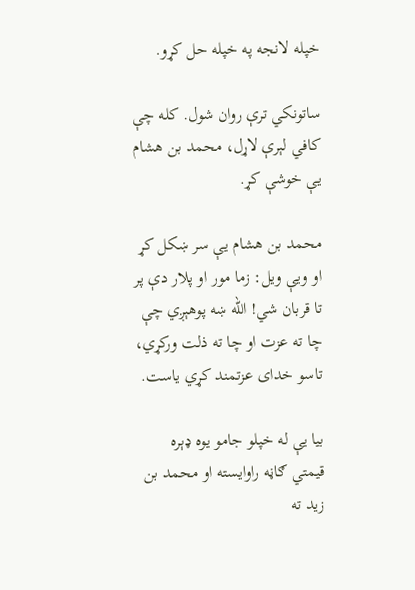خپله لانجه په خپله حل کړو.

ساتونکي ترې روان شول. کله چې کافي لېرې لاړل، محمد بن هشام يې خوشې کړ.

محمد بن هشام يې سر ښکل کړ او ویې ویل: زما مور او پلار دې پر تا قربان شي! الله ښه پوهېږي چې چا ته عزت او چا ته ذلت ورکړي، تاسو خدای عزتمند کړي ياست.

بیا یې له خپلو جامو یوه ډېره قیمتي ګاڼه راوایسته او محمد بن زید ته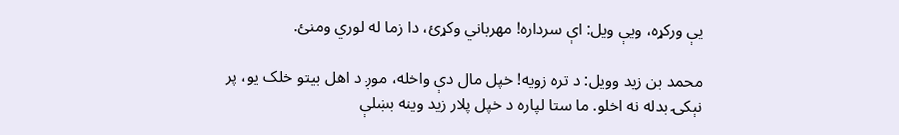یې ورکړه، ویې ویل: اې سرداره! مهرباني وکړئ، دا زما له لوري ومنئ.

محمد بن زید وویل: د تره زویه! خپل مال دې واخله، موږ د اهل بیتو خلک یو، پر نېکۍ بدله نه اخلو. ما ستا لپاره د خپل پلار زید وینه بښلې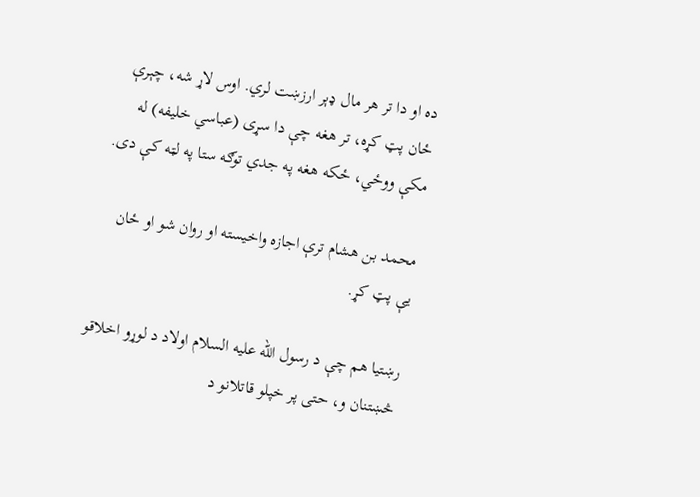ده او دا تر هر مال ډېر ارزښت لري. اوس لاړ شه، چېرې ځان پټ کړه، تر هغه چې دا سړی (عباسي خليفه) له مکې ووځي، ځکه هغه په جدي توګه ستا په لټه کې دی.

محمد بن هشام ترې اجازه واخيسته او روان شو او ځان یې پټ کړ.

رښتیا هم چې د رسول الله عليه السلام اولاد د لوړو اخلاقو څښتنان و، حتی پر خپلو قاتلانو د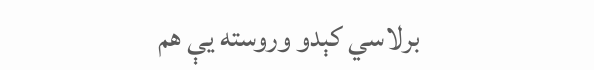برلاسي کېدو وروسته يې هم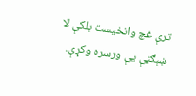ترې غچ وانخيست بلکې لا ښېګڼې يې ورسره وکړې.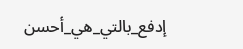إدفع_بالتي_هي_أحسن